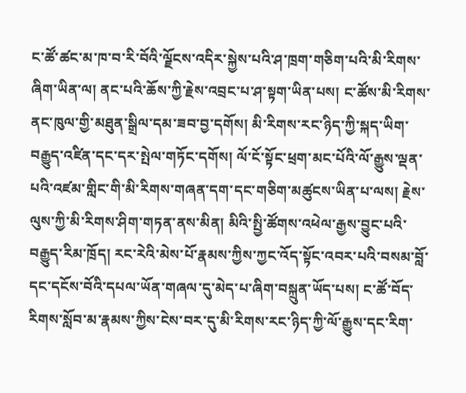ང་ཚོ་ཚང་མ་ཁ་བ་རི་བོའི་ལྗོངས་འདིར་སྐྱེས་པའི་ཤ་ཁྲག་གཅིག་པའི་མི་རིགས་ཞིག་ཡིན་ལ། ནང་པའི་ཆོས་ཀྱི་རྗེས་འབྲང་པ་ཤ་སྟག་ཡིན་པས། ང་ཚོས་མི་རིགས་ནང་ཁུལ་གྱི་མཐུན་སྒྲིལ་དམ་ཟབ་བྱ་དགོས། མི་རིགས་རང་ཉིད་ཀྱི་སྐད་ཡིག་བརྒྱུད་འཛིན་དང་དར་སྤེལ་གཏོང་དགོས། ལོ་ངོ་སྟོང་ཕྲག་མང་པོའི་ལོ་རྒྱུས་ལྡན་པའི་འཛམ་གླིང་གི་མི་རིགས་གཞན་དག་དང་གཅིག་མཚུངས་ཡིན་པ་ལས། རྗེས་ལུས་ཀྱི་མི་རིགས་ཤིག་གཏན་ནས་མིན། མིའི་སྤྱི་ཚོགས་འཕེལ་རྒྱས་བྱུང་པའི་བརྒྱུད་རིམ་ཁྲོད། རང་རེའི་མེས་པོ་རྣམས་ཀྱིས་ཀྱང་འོད་སྟོང་འབར་པའི་བསམ་བློ་དང་དངོས་བོའི་དཔལ་ཡོན་གཞལ་དུ་མེད་པ་ཞིག་བསྐྲུན་ཡོད་པས། ང་ཚོ་བོད་རིགས་སློབ་མ་རྣམས་ཀྱིས་ངེས་བར་དུ་མི་རིགས་རང་ཉིད་ཀྱི་ལོ་རྒྱུས་དང་རིག་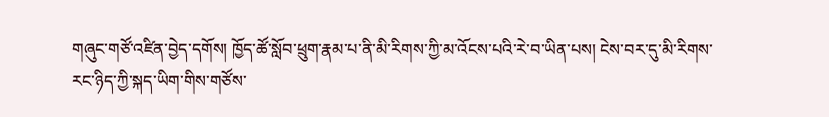གཞུང་གཙོ་འཛིན་བྱེད་དགོས། ཁྱོད་ཚོ་སློབ་ཕྲུག་རྣམ་པ་ནི་མི་རིགས་ཀྱི་མ་འོངས་པའི་རེ་བ་ཡིན་པས། ངེས་བར་དུ་མི་རིགས་རང་ཉིད་ཀྱི་སྐད་ཡིག་གིས་གཙོས་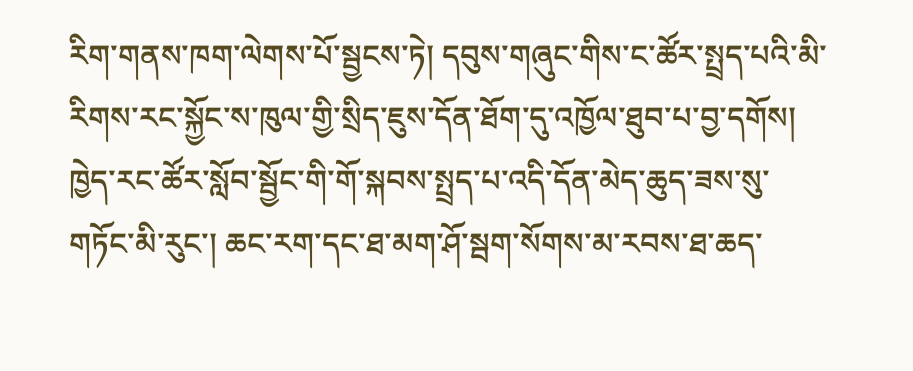རིག་གནས་ཁག་ལེགས་པོ་སྦྱངས་ཏེ། དབུས་གཞུང་གིས་ང་ཚོར་སྤྲད་པའི་མི་རིགས་རང་སྐྱོང་ས་ཁུལ་གྱི་སྲིད་ཇུས་དོན་ཐོག་དུ་འཁྱོལ་ཐུབ་པ་བྱ་དགོས། ཁྱེད་རང་ཚོར་སློབ་སྦྱོང་གི་གོ་སྐབས་སྤྲད་པ་འདི་དོན་མེད་ཆུད་ཟས་སུ་གཏོང་མི་རུང་། ཆང་རག་དང་ཐ་མག་ཤོ་སྦག་སོགས་མ་རབས་ཐ་ཆད་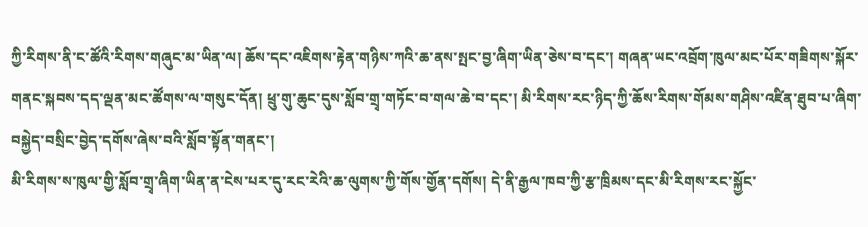ཀྱི་རིགས་ནི་ང་ཚོའི་རིགས་གཞུང་མ་ཡིན་ལ། ཆོས་དང་འཇིགས་རྟེན་གཉིས་ཀའི་ཆ་ནས་སྤང་བྱ་ཞིག་ཡིན་ཅེས་བ་དང་། གཞན་ཡང་འབྲོག་ཁུལ་མང་པོར་གཟིགས་སྐོར་གནང་སྐབས་དད་ལྡན་མང་ཚོགས་ལ་གསུང་དོན། ཕྲུ་གུ་ཆུང་དུས་སློབ་གྲྭ་གཏོང་བ་གལ་ཆེ་བ་དང་། མི་རིགས་རང་ཉིད་ཀྱི་ཆོས་རིགས་གོམས་གཤིས་འཛིན་ཐུབ་པ་ཞིག་བསྐྱེད་བསྲིང་བྱེད་དགོས་ཞེས་བའི་སློབ་སྟོན་གནང་།
མི་རིགས་ས་ཁུལ་གྱི་སློབ་གྲྭ་ཞིག་ཡིན་ན་ངེས་པར་དུ་རང་རེའི་ཆ་ལུགས་ཀྱི་གོས་གྱོན་དགོས། དེ་ནི་རྒྱལ་ཁབ་ཀྱི་རྩ་ཁྲིམས་དང་མི་རིགས་རང་སྐྱོང་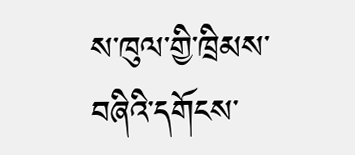ས་ཁུལ་གྱི་ཁྲིམས་བཞིའི་དགོངས་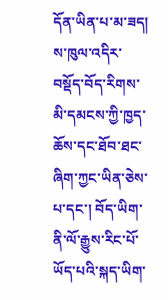དོན་ཡིན་པ་མ་ཟད། ས་ཁུལ་འདིར་བསྡོད་བོད་རིགས་མི་དམངས་ཀྱི་ཁྱད་ཆོས་དང་ཐོབ་ཐང་ཞིག་ཀྱང་ཡིན་ཅེས་པ་དང་། བོད་ཡིག་ནི་ལོ་རྒྱུས་རིང་པོ་ཡོད་པའི་སྐད་ཡིག་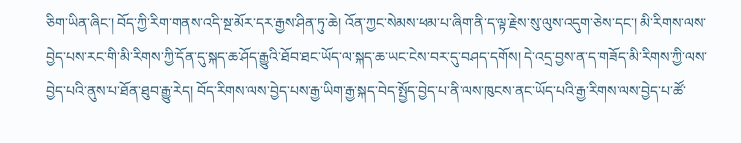ཅིག་ཡིན་ཞིང་། བོད་ཀྱི་རིག་གནས་འདི་སྔ་མོར་དར་རྒྱས་ཤིན་ཏུ་ཆེ། འོན་ཀྱང་སེམས་ཕམ་པ་ཞིག་ནི་ད་ལྟ་རྗེས་སུ་ལུས་འདུག་ཅེས་དང་། མི་རིགས་ལས་བྱེད་པས་རང་གི་མི་རིགས་ཀྱི་དོན་དུ་སྐད་ཆ་ཤོད་རྒྱུའི་ཐོབ་ཐང་ཡོད་ལ་སྐད་ཆ་ཡང་ངེས་བར་དུ་བཤད་དགོས། དེ་འདྲ་བྱས་ན་ད་གཟོད་མི་རིགས་ཀྱི་ལས་བྱེད་པའི་ནུས་པ་ཐོན་ཐུབ་རྒྱུ་རེད། བོད་རིགས་ལས་བྱེད་པས་རྒྱ་ཡིག་རྒྱ་སྐད་བེད་སྤྱོད་བྱེད་པ་ནི་ལས་ཁུངས་ནང་ཡོད་པའི་རྒྱ་རིགས་ལས་བྱེད་པ་ཚོ་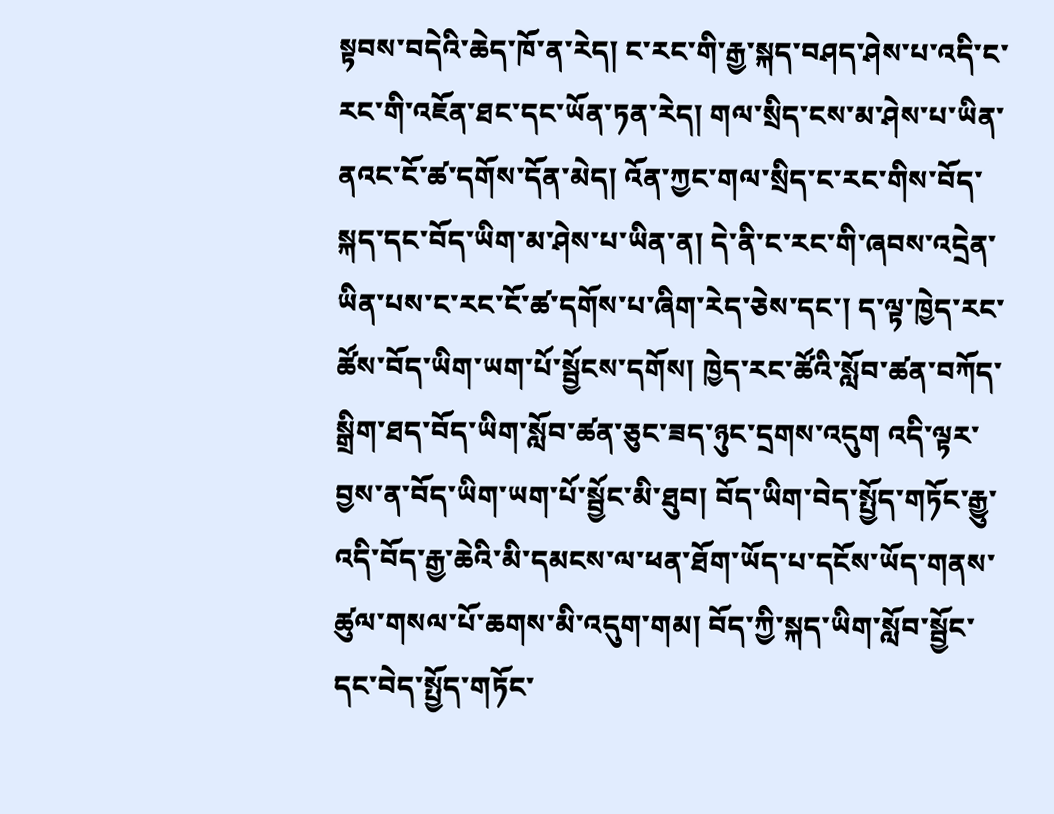སྟབས་བདེའི་ཆེད་ཁོ་ན་རེད། ང་རང་གི་རྒྱ་སྐད་བཤད་ཤེས་པ་འདི་ང་རང་གི་འཇོན་ཐང་དང་ཡོན་ཏན་རེད། གལ་སྲིད་ངས་མ་ཤེས་པ་ཡིན་ནའང་ངོ་ཚ་དགོས་དོན་མེད། འོན་ཀྱང་གལ་སྲིད་ང་རང་གིས་བོད་སྐད་དང་བོད་ཡིག་མ་ཤེས་པ་ཡིན་ན། དེ་ནི་ང་རང་གི་ཞབས་འདྲེན་ཡིན་པས་ང་རང་ངོ་ཚ་དགོས་པ་ཞིག་རེད་ཅེས་དང་། ད་ལྟ་ཁྱེད་རང་ཚོས་བོད་ཡིག་ཡག་པོ་སྦྱོངས་དགོས། ཁྱེད་རང་ཚོའི་སློབ་ཚན་བཀོད་སྒྲིག་ཐད་བོད་ཡིག་སློབ་ཚན་ཅུང་ཟད་ཉུང་དྲགས་འདུག འདི་ལྟར་བྱས་ན་བོད་ཡིག་ཡག་པོ་སྦྱོང་མི་ཐུབ། བོད་ཡིག་བེད་སྤྱོད་གཏོང་རྒྱུ་འདི་བོད་རྒྱ་ཆེའི་མི་དམངས་ལ་ཕན་ཐོག་ཡོད་པ་དངོས་ཡོད་གནས་ཚུལ་གསལ་པོ་ཆགས་མི་འདུག་གམ། བོད་ཀྱི་སྐད་ཡིག་སློབ་སྦྱོང་དང་བེད་སྤྱོད་གཏོང་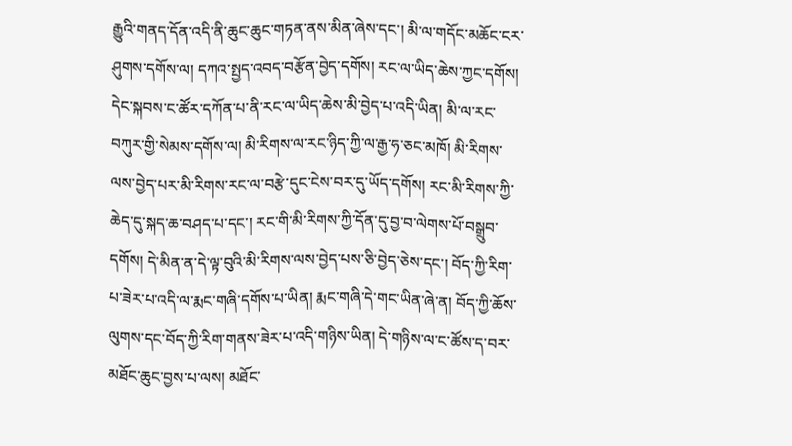རྒྱུའི་གནད་དོན་འདི་ནི་ཆུང་ཆུང་གཏན་ནས་མིན་ཞེས་དང་། མི་ལ་གདོང་མཆོང་ངར་ཤུགས་དགོས་ལ། དཀའ་སྤྱད་འབད་བརྩོན་བྱེད་དགོས། རང་ལ་ཡིད་ཆེས་ཀྱང་དགོས། དེང་སྐབས་ང་ཚོར་དཀོན་པ་ནི་རང་ལ་ཡིད་ཆེས་མི་བྱེད་པ་འདི་ཡིན། མི་ལ་རང་བཀུར་གྱི་སེམས་དགོས་ལ། མི་རིགས་ལ་རང་ཉིད་ཀྱི་ལ་རྒྱ་ཧ་ཅང་མཁོ། མི་རིགས་ལས་བྱེད་པར་མི་རིགས་རང་ལ་བརྩེ་དུང་ངེས་བར་དུ་ཡོད་དགོས། རང་མི་རིགས་ཀྱི་ཆེད་དུ་སྐད་ཆ་བཤད་པ་དང་། རང་གི་མི་རིགས་ཀྱི་དོན་དུ་བྱ་བ་ལེགས་པོ་བསྒྲུབ་དགོས། དེ་མིན་ན་དེ་ལྟ་བུའི་མི་རིགས་ལས་བྱེད་པས་ཅི་བྱེད་ཅེས་དང་། བོད་ཀྱི་རིག་པ་ཟེར་པ་འདི་ལ་རྨང་གཞི་དགོས་པ་ཡིན། རྨང་གཞི་དེ་གང་ཡིན་ཞེ་ན། བོད་ཀྱི་ཆོས་ལུགས་དང་བོད་ཀྱི་རིག་གནས་ཟེར་པ་འདི་གཉིས་ཡིན། དེ་གཉིས་ལ་ང་ཚོས་ད་བར་མཐོང་ཆུང་བྱས་པ་ལས། མཐོང་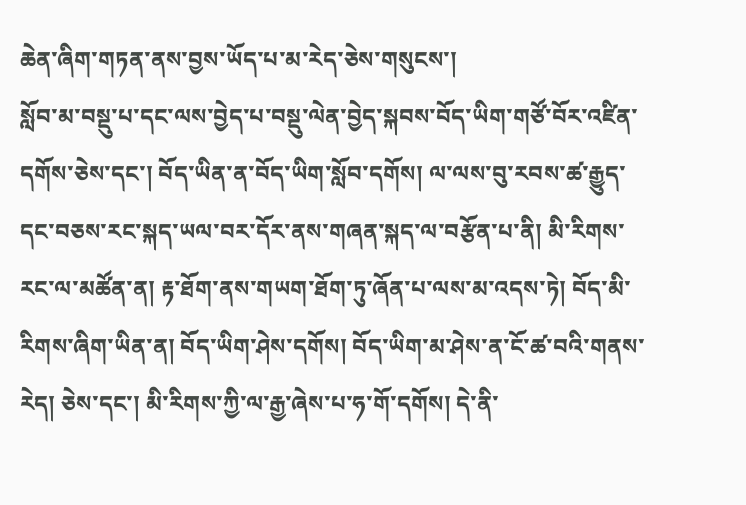ཆེན་ཞིག་གཏན་ནས་བྱས་ཡོད་པ་མ་རེད་ཅེས་གསུངས་།
སློབ་མ་བསྡུ་པ་དང་ལས་བྱེད་པ་བསྡུ་ལེན་བྱེད་སྐབས་བོད་ཡིག་གཙོ་བོར་འཛིན་དགོས་ཅེས་དང་། བོད་ཡིན་ན་བོད་ཡིག་སློབ་དགོས། ལ་ལས་བུ་རབས་ཚ་རྒྱུད་དང་བཅས་རང་སྐད་ཡལ་བར་དོར་ནས་གཞན་སྐད་ལ་བརྩོན་པ་ནི། མི་རིགས་རང་ལ་མཚོན་ན། རྟ་ཐོག་ནས་གཡག་ཐོག་ཏུ་ཞོན་པ་ལས་མ་འདས་ཏེ། བོད་མི་རིགས་ཞིག་ཡིན་ན། བོད་ཡིག་ཤེས་དགོས། བོད་ཡིག་མ་ཤེས་ན་ངོ་ཚ་བའི་གནས་རེད། ཅེས་དང་། མི་རིགས་ཀྱི་ལ་རྒྱ་ཞེས་པ་ཧ་གོ་དགོས། དེ་ནི་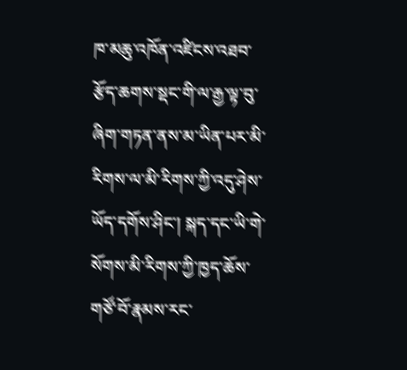ཁ་མཆུ་འཁོན་འཛིངས་འཐབ་རྩོད་ཆགས་སྡང་གི་ལ་རྒྱ་ལྟ་བུ་ཞིག་གཏན་ནས་མ་ཡིན་པར་མི་རིགས་ལ་མི་རིགས་ཀྱི་འདུ་ཤེས་ཡོད་དགོས་ཤིང་། སྐད་དང་ཡི་གེ་སོགས་མི་རིགས་ཀྱི་ཁྱད་ཆོས་གཙོ་བོ་རྣམས་རང་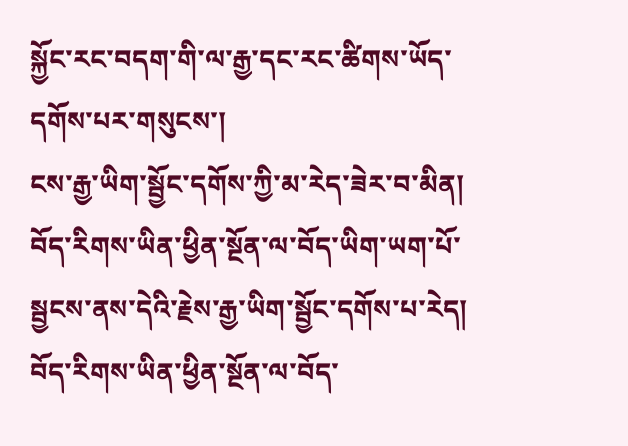སྐྱོང་རང་བདག་གི་ལ་རྒྱ་དང་རང་ཚིགས་ཡོད་དགོས་པར་གསུངས་།
ངས་རྒྱ་ཡིག་སྦྱོང་དགོས་ཀྱི་མ་རེད་ཟེར་བ་མིན། བོད་རིགས་ཡིན་ཕྱིན་སྔོན་ལ་བོད་ཡིག་ཡག་པོ་སྦྱངས་ནས་དེའི་རྗེས་རྒྱ་ཡིག་སྦྱོང་དགོས་པ་རེད། བོད་རིགས་ཡིན་ཕྱིན་སྔོན་ལ་བོད་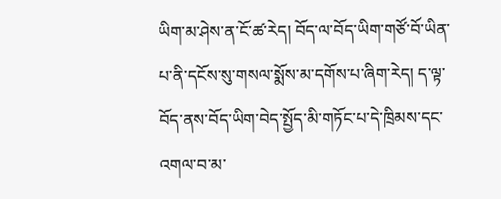ཡིག་མ་ཤེས་ན་ངོ་ཚ་རེད། བོད་ལ་བོད་ཡིག་གཙོ་བོ་ཡིན་པ་ནི་དངོས་སུ་གསལ་སྨོས་མ་དགོས་པ་ཞིག་རེད། ད་ལྟ་བོད་ནས་བོད་ཡིག་བེད་སྤྱོད་མི་གཏོང་པ་དེ་ཁྲིམས་དང་འགལ་བ་མ་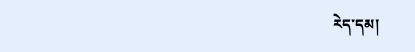རེད་དམ།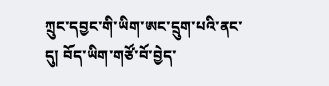ཀྲུང་དབྱང་གི་ཡིག་ཨང་དྲུག་པའི་ནང་དུ། བོད་ཡིག་གཙོ་བོ་བྱེད་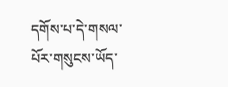དགོས་པ་དེ་གསལ་པོར་གསུངས་ཡོད་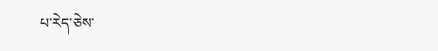པ་རེད་ཅེས་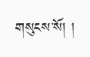གསུངས་སོ། །